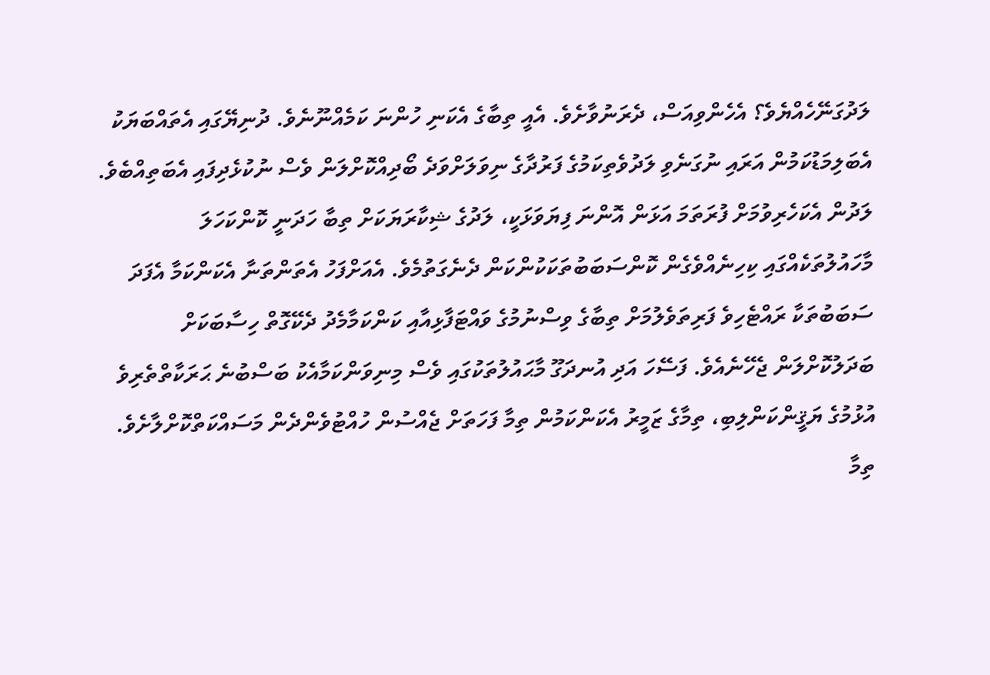ލަދުގަނޭހެއްޔެވެ؟ އެހެންވިއަސް، ދެރަނުވާށެވެ. އެއީ ތިބާގެ އެކަނި ހުންނަ ކަމެއްނޫނެވެ. ދުނިޔޭގައި އެތައްބަޔަކު އެބަލިމަޑުކަމުން އަރައި ނުގަނެވި ލަދުވެތިކަމުގެ ފަރުދާގެ ނިވަލަށްވަދެ ބޯދިއްކޮށްލަން ވެސް ނުކުޅެދިފައި އެބަތިއްބެވެ.
ލަދުން އެކަހެރިވުމަށް ފުރަތަމަ އަޅަން އޮންނަ ފިޔަވަޅަކީ، ލަދުގެ ޝިކާރަޔަކަށް ތިބާ ހަދަނީ ކޮންކަހަލަ މާހައުލުތަކެއްގައި ކިހިނެއްވެގެން ކޮންސަބަބުތަކަކުންކަން ދެނެގަތުމެވެ. އެއަށްފަހު އެތަންތަނާ އެކަންކަމާ އެފަދަ ސަބަބުތަކާ ރައްޓެހިވެ ފަރިތަވެލުމަށް ތިބާގެ ވިސްނުމުގެ ވައްޓަފާޅިއާއި ކަންކަމާމެދު ދެކޭގޮތް ހިސާބަކަށް ބަދަލުކޮށްލަން ޖެހޭނެއެވެ. ފަސޭހަ އަދި އުނދަގޫ މާޙައުލުތަކުގައި ވެސް މިނިވަންކަމާއެކު ބަސްބުނެ ޙަރަކާތްތެރިވެ އުޅުމުގެ ޔަޤީންކަންލިބި، ތިމާގެ ޒަމީރު އެކަންކަމުން ތިމާ ފަހަތަށް ޖެއްސުން ހުއްޓުވެންދެން މަސައްކަތްކޮށްލާށެވެ.
ތިމާ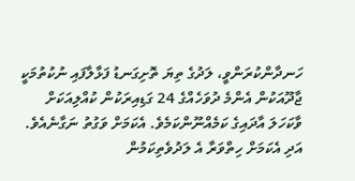ހަނދާންކުރަންވީ، ލަދުގެ ތިޔަ ތޮށިގަނޑު ފަޅާލާފައި ނުކުތުމަކީ ޖާދޫއަކުން އެންމެ ދުވަހެއްގެ 24 ގަޑިއިރަކުން ކުއްލިއަކަށް ވާކަހަލަ އާދައިގެ ކަމެއްނޫންކަމެވެ. އެކަމަށް ވަގުތު ނަގާނެއެވެ. އަދި އެކަމަށް ހިތްވަރާ އެ ލަދުވެތިކަމުން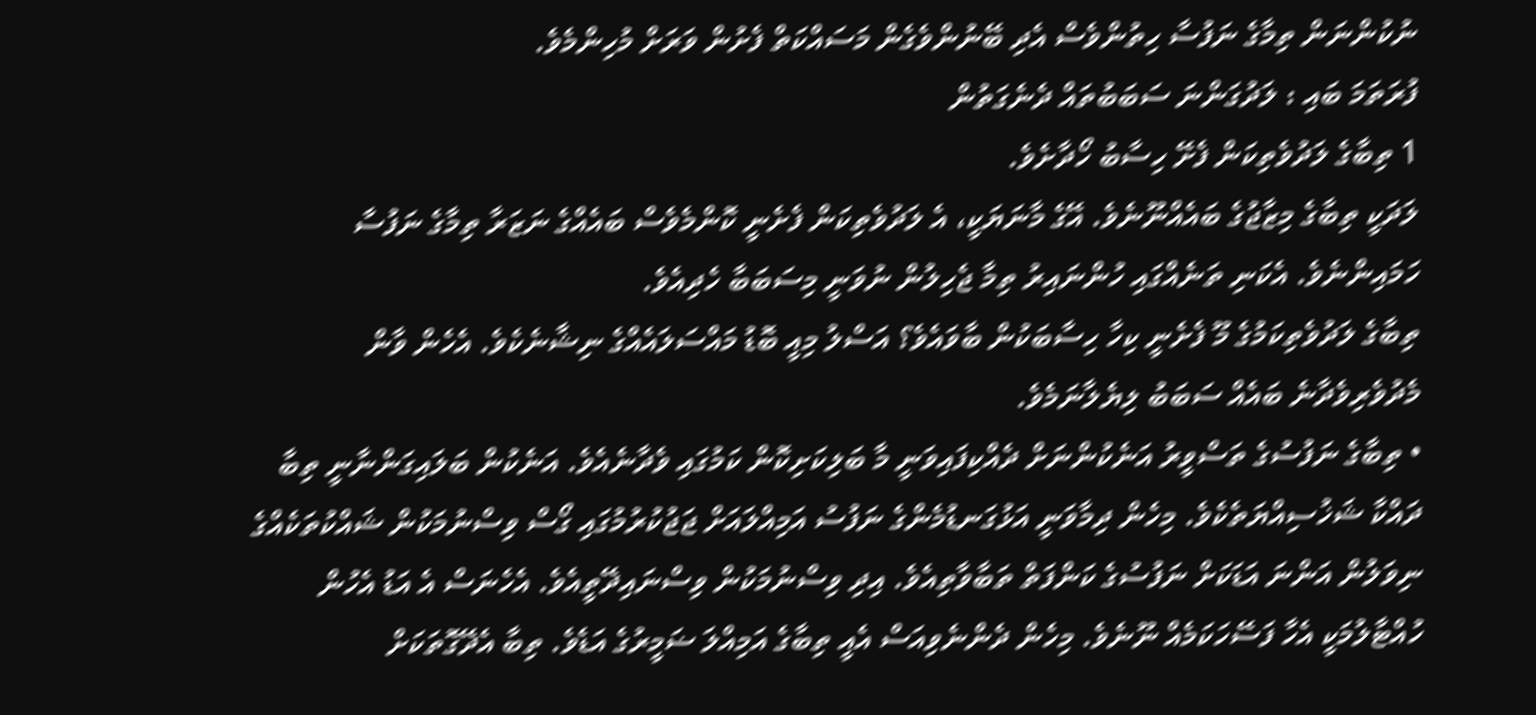ނުކުންނަން ތިމާގެ ނަފުސާ ހިތުންވެސް އެދި ބޭނުންވެގެން މަސައްކަތް ފެށުން ވަރަށް މުހިންމެވެ.
ފުރަތަމަ ބައި : ލަދުގަންނަ ސަބަބުތައް ދެނެގަތުން
1 ތިބާގެ ލަދުވެތިކަން ފެށޭ ހިސާބު ހޯދާށެވެ.
ލަދަކީ ތިބާގެ މިޒާޖުގެ ބައެއްނޫނެވެ. އޭގެ މާނަޔަކީ، އެ ލަދުވެތިކަން ފެށެނީ ކޮންމެވެސް ބައެއްގެ ނަޒަރާ ތިމާގެ ނަފުސާ ހަމައިންނެވެ. އެކަނި ތަނެއްގައި ހުންނައިރު ތިމާ ޖެހިލުން ނުވަނީ މިސަބަބާ ހެދިއެވެ.
ތިބާގެ ލަދުވެތިކަމުގެ މޫ ފެށެނީ ކިހާ ހިސާބަކުން ބާވައެވެ؟ އަސްލު މިއީ ބޮޑު މައްސަލައެއްގެ ނިޝާނެކެވެ. އެހެން ވާން މެދުވެރިވެދާނެ ބައެއް ސަބަބު ލިޔެލާނަމެވެ.
• ތިބާގެ ނަފުސުގެ ތަސްވީރު އަނެކުންނަށް ދެއްކިފައިވަނީ މާ ބަލިކަށިކޮން ކަމުގައި ވެދާނެއެވެ. އަނެކުން ބަލައިގަންނާނީ ތިބާ ދައްކާ ޝަޚުސިއްޔަތެކެވެ. މިހެން ދިމާވަނީ އަޅުގަނޑުމެންގެ ނަފުސު އަމިއްލައަށް ޖަޖުކުރުމުގައި ގޯސް ވިސްނުމަކުން ޝައްކުތަކެއްގެ ނިވަލުން އަންނަ އަޑަކަށް ނަފުސުގެ ކަންފަތް ތަބާވާތިއެވެ. އިދި ވިސްނުމަކުން ވިސްނައިދޭތީއެވެ. އެހެނަސް އެ އަޑު އެހުން ހުއްޓާލުމަކީ އެހާ ފަސޭހަކަމެއް ނޫނެވެ. މިހެން ދެންނެވިއަސް އެއީ ތިބާގެ އަމިއްލަ ޟަމީރުގެ އަޑެވެ. ތިބާ އެދޭގޮތަކަށް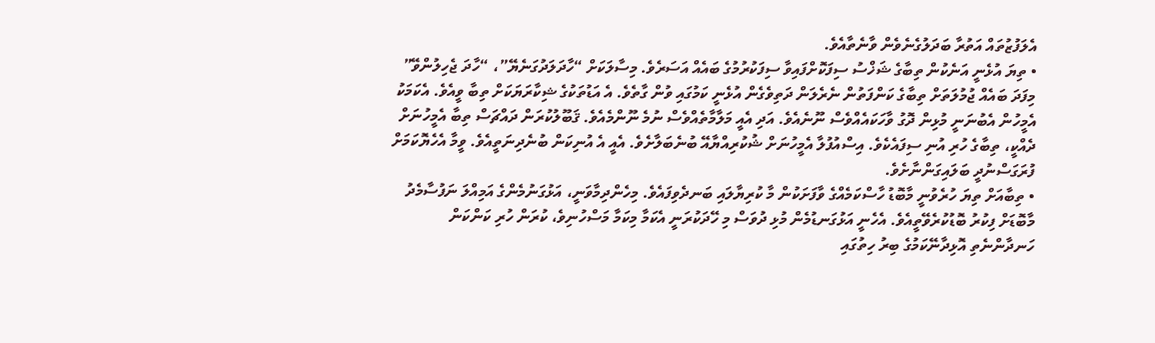އެލަފުޒުތައް އަތުރާ ބަދަލުގެނެވެން ވާނެތާއެވެ.
• ތިޔަ އުޅެނީ އަނެކުން ތިބާގެ ޝަޚްސު ސިފަކޮށްފައިވާ ސިފަކުރުމުގެ ބައެއް އަސަރެވެ. މިސާލަކަށް “ހާދަލަދުގަނެޔޭ”، “ހާދަ ޖެހިލުންވޭ” މިފަދަ ބައެއް ޖުމުލަތަށް ތިބާގެ ކަންފަތުން ނެރެލަން ދަތިވެގެން އުޅެނީ ކަމުގައި ވުން ގާތެވެ. އެ އަޑުތަކުގެ ޝިކާރަޔަކަށް ތިބާ ވީއެވެ. އެކަމަކު އެމީހުން އެބުނަނީ މުޅިން ދޮގު ވާހަކައެއްވެސް ނޫނެއެވެ. އަދި އެއީ މަލާމާތެއްވެސް ނުމެ ނޫންމެއެވެ. ޤަބޫލުކުރަން ދައްޗަސް ތިބާ އެމީހުނަށް ދެއްކީ، ތިބާގެ ހުރި އުނި ސިފައެކެވެ. އިސްއުފުލާ އެމީހުނަށް ޝުކުރިއްޔާއޭ ބުނެބަލާށެވެ. އެއީ އެ އުނިކަން ބުނެދިނަތީއެވެ. ވީމާ އެހެޔޮކަމަށް ފުރަގަސްނުދީ ބަލައިގަންނާށެވެ.
• ތިބާއަށް ތިޔަ ހުރެވުނީ މާބޮޑު ހާސްކަމެއްގެ ވާފަށަކުން މާ ކުރިޔާލައި ބަނދެވިފައެވެ. މިހެންދިމާވަނީ، އަޅުގަނުމެންގެ އަމިއްލަ ނަފުސާމެދު މާބޮޑަށް ފިކުރު ބޮޑުކުރެވޭތީއެވެ. އެހެނީ އަޅުގަނޑުމެން މުޅި ދުވަސް މި ހޭދަކުރަނީ އެކަމާ މިކަމާ މަސްހުނިވެ، ކުރަން ހުރި ކަންކަން ހަނދާންނެތި އޮޅިދާނޭކަމުގެ ބިރު ހިތުގައި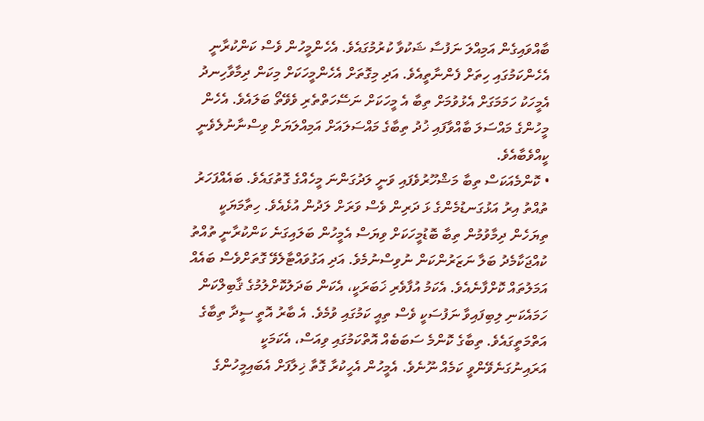ބާއްވައިގެން އަމިއްލަ ނަފުސާ ޝަކުވާ ކުރުމުގައެވެ. އެހެންމީހުން ވެސް ކަންކުރާނީ އެހެންކަމުގައި ހިތަށް ފެންނާތީއެވެ. އަދި މިގޮތަށް އެހެންމީހަކަށް މިކަން ދިމާވާހިނދު އެމީހަކު ހަމަމަގަށް އެޅުވުމަށް ތިބާ އެ މީހަކަށް ނަސޭހަތްތެރި ވެވޭތޯ ބަލައެވެ. އެހެން މީހުންގެ މައްސަލަ ބާއްވާފައި ޚުދު ތިބާގެ މައްސަލައަށް އަމިއްލަޔަށް ވިސްނާނުލެވެނީ ކީއްވެބާއެވެ.
• ކޮންމެއަކަސް ތިބާ މަޝްހޫރުވެފައި ވަނީ ލަދުގަންނަ މީހެއްގެ ގޮތުގައެވެ. ބައެއްފަހަރު ތުއްތު އިރު އަޅުގަނޑުމެންގެ ޅަ ދަރިން ވެސް ވަރަށް ލަދުން އުޅެއެވެ. ހިތާމަޔަކީ ތިޔަހެން ދިމާވުމުން ތިބާ ބޮޑުމީހަކަށް ވިޔަސް އެމީހުން ބަލައިގަނެ ކަންކުރާނީ ތުއްތު ކުއްޖަކާމެދު ބަލާ ނަޒަރުންކަން ނުވިސްނުމެވެ. އަދި އަގުވައްޓާލެވޭ ގޮތަށްވެސް ބައެއް އަމަލުތައް ކޮށްފާނެއެވެ. އެކަމު އުފާވެރި ޚަބަރަކީ، އެކަން ބަދަލުކޮށްލުމުގެ ޤާބިލްކަން ހަމައެކަނި ލިބިފައިވާ ނަފުސަކީ ވެސް ތިއީ ކަމުގައި ވުމެވެ. އެ ބާރު އޮތީ ސީދާ ތިބާގެ އަތްމަތީގައެވެ. ތިބާގެ ކޮންމެ ސަބަބެއް އޮތްކަމުގައި ވިއަސް، އެކަމަކީ އަރައިނުގަނެވޭންވީ ކަމެއް ނޫނެވެ. އެމީހުން އެހީކުރާ ގޮތާ ޚިލާފަށް އެބައިމީހުންގެ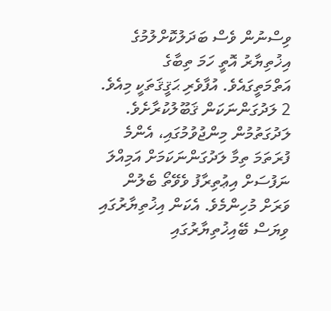ވިސްނުން ވެސް ބަދަލުކޮށްލުމުގެ އިޚުތިޔާރު އޮތީ ހަމަ ތިބާގެ އަތްމަތީގައެވެ. އުފާވެރި ޙަޤީޤަތަކީ މިއެވެ.
2 ލަދުގަންނަކަން ޤަބޫލުކުރާށެވެ.
ލަދުގަތުމުން މިންޖުވުމުގައި، އެންމެ ފުރަތަމަ ތިމާ ލަދުގަންނަކަމަށް އަމިއްލަ ނަފުސަށް އިޢުތިރާފު ވެވޭތޯ ބެލުން ވަރަށް މުހިންމެވެ. އެކަން އިޚުތިޔާރުގައި ވިޔަސް ބޭއިޚުތިޔާރުގައި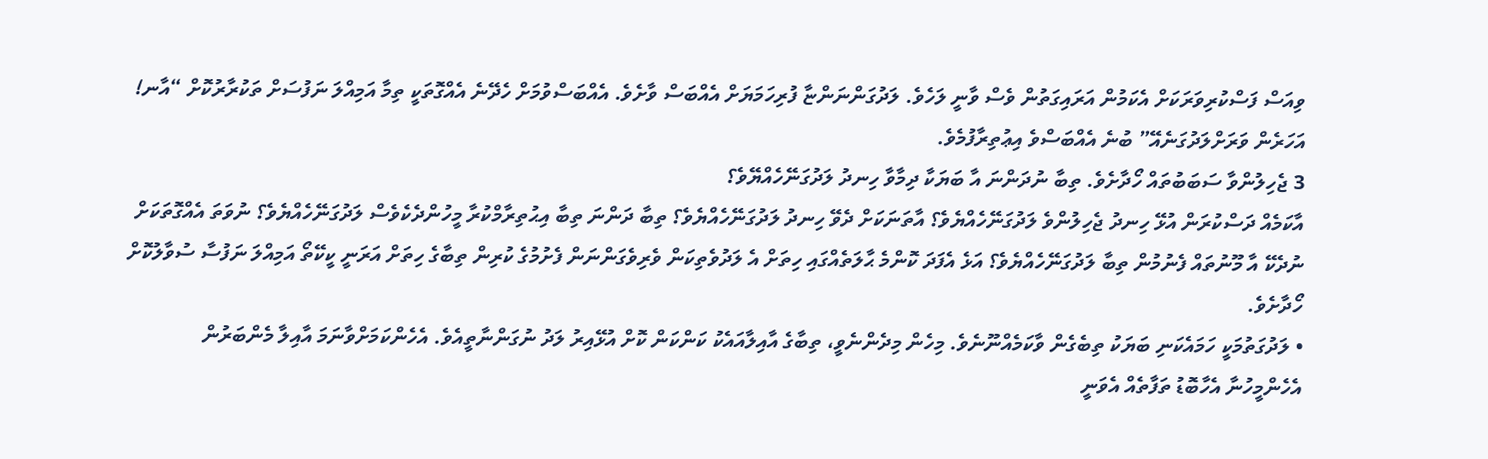ވިއަސް ފަސްކުރިވަރަކަށް އެކަމުން އަރައިގަތުން ވެސް ވާނީ ލަހެވެ. ލަދުގަންނަންޏާ ފުރިހަމަޔަށް އެއްބަސް ވާށެވެ. އެއްބަސްވުމަށް ހެދޭނެ އެއްގޮތަކީ ތިމާ އަމިއްލަ ނަފުސަށް ތަކުރާރުކޮށް “އާނ! އަހަރެން ވަރަށްލަދުގަނެއޭ” ބުނެ އެއްބަސްވެ އިޢުތިރާފުމެވެ.
3 ޖެހިލުންވާ ސަބަބުތައް ހޯދާށެވެ. ތިބާ ނުދަންނަ އާ ބަޔަކާ ދިމާވާ ހިނދު ލަދުގަނޭހެއްޔޭވެ؟
އާކަމެއް ދަސްކުރަން އުޅޭ ހިނދު ޖެހިލުންވެ ލަދުގަނޭހެއްޔެވެ؟ އާތަނަކަށް ދެވޭ ހިނދު ލަދުގަނޭހެއްޔެވެ؟ ތިބާ ދަންނަ ތިބާ އިޙުތިރާމްކުރާ މީހުންދެކެވެސް ލަދުގަނޭހެއްޔެވެ؟ ނުވަތަ އެއްގޮތަކަށް ނުދެކޭ އާ މޫނުތައް ފެނުމުން ތިބާ ލަދުގަނޭހެއްޔެވެ؟ އަޅެ އެފަދަ ކޮންމެ ޙާލަތެއްގައި ހިތަށް އެ ލަދުވެތިކަން ވެރިވެގަންނަން ފެށުމުގެ ކުރިން ތިބާގެ ހިތަށް އަރަނީ ކީކޭތޯ އަމިއްލަ ނަފުސާ ސުވާލުކޮށް ހޯދާށެވެ.
• ލަދުގަތުމަކީ ހަމައެކަނި ބަޔަކު ތިބެގެން ވާކަމެއްނޫނެވެ. މިހެން މިދެންނެވީ، ތިބާގެ އާއިލާއައެކު ކަންކަން ކޮށް އުޅޭއިރު ލަދު ނުގަންނާތީއެވެ. އެހެންކަމަށްވާނަމަ އާއިލާ މެންބަރުން އެހެންމީހުނާ އެހާބޮޑު ތަފާތެއް އެވަނީ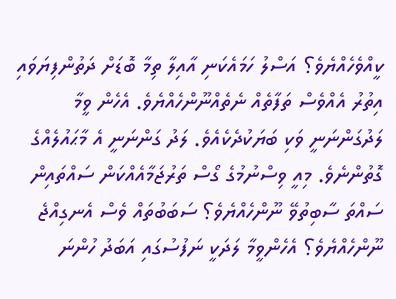ކީއްވެހެއްޔެވެ؟ އަސްލު ހަމައެކަނި އާއިލާ ތިމާ ބޮޑަށް ދަތުންފިޔަވައި އިތުރު އެއްވެސް ތަފާތެއް ނެތެއްނޫންހެއްޔެވެ. އެހެން ވީމާ ލަދުގަންނަނީ ވަކި ބަޔަކުދެކެއެވެ. ލަދު ގަންނަނީ އެ މާޙައުލެއްގެ ގޮތުންނެވެ. މިއީ ވިސްނުމުގެ ގޯސް ތަރުޖަމާއެއްކަން ސައްތައިން ސައްތަ ސާބިތުވޭ ނޫންހެއްޔެވެ؟ ސަބަބުތައް ވެސް އެނގިއްޖެ ނޫންހެއްޔެވެ؟ އެހެންވީމާ ލަދަކީ ނަފުސުގައި އަބަދު ހުންނަ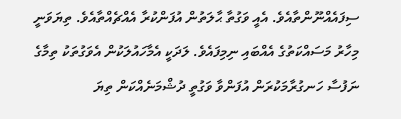ސިފައެއްނޫންތާއެވެ. އެއީ ވަގުތާ ޙާލަތުން އުފަންކުރާ އެއްޗެއްތާއެވެ. ތިޔަވަނީ މިހާރު މަސައްކަތުގެ އެއްބައި ނިމިފައެވެ. ލަދަކީ އެމާހައުލަކުން އެވަގުތަކު ތިމާގެ ނަފުސާ ހަނގުރާމަކުރަން އުފަންވާ ވަގުތީ ދުޝްމަނެއްކަން ތިޔަ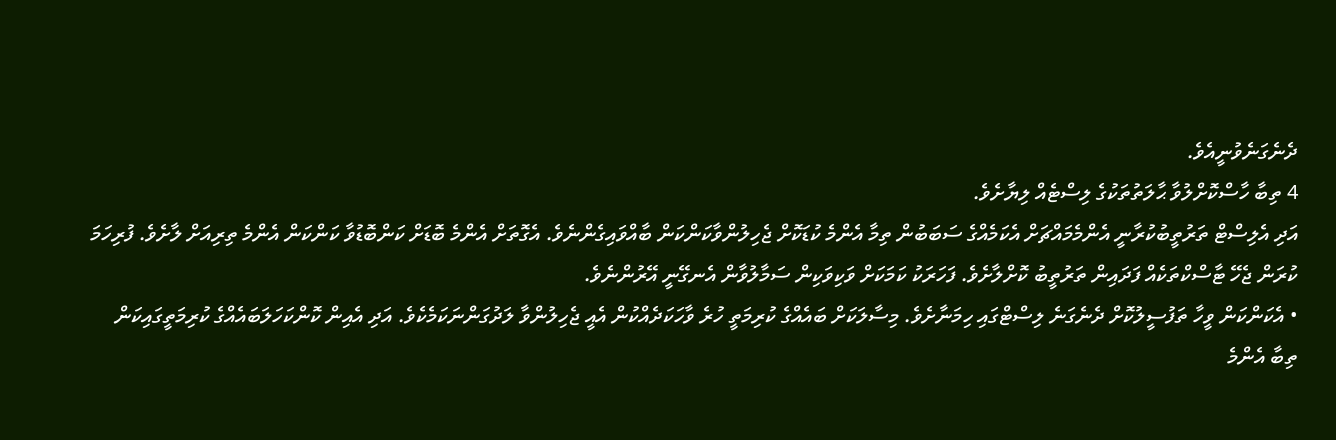ދެނެގަނެވުނީއެވެ.
4 ތިބާ ހާސްކޮށްލުވާ ޙާލަތުތަކުގެ ލިސްޓެއް ލިޔާށެވެ.
އަދި އެލިސްޓް ތަރުތީބުކުރާނީ އެންމެމައްޗަށް އެކަމެއްގެ ސަބަބުން ތިމާ އެންމެ ކުޑަކޮށް ޖެހިލުންވާކަންކަން ބާއްވައިގެންނެވެ. އެގޮތަށް އެންމެ ބޮޑަށް ކަންބޮޑުވާ ކަންކަން އެންމެ ތިރިއަށް ލާށެވެ. ފުރިހަމަ ކުރަން ޖެހޭ ޓާސްކްތަކެއް ފަދައިން ތަރުތީބު ކޮށްލާށެވެ. ފަހަރަކު ކަމަކަށް ވަކިވަކިން ސަމާލުވާން އެނގޭނީ އޭރުންނެވެ.
• އެކަންކަން ވީހާ ތަފުސީލުކޮށް ދެނެގަނެ ލިސްޓްގައި ހިމަނާށެވެ. މިސާލަކަށް ބައެއްގެ ކުރިމަތީ ހުރެ ވާހަކަދެއްކުން އެއީ ޖެހިލުންވާ ލަދުގަންނަކަމެކެވެ. އަދި އެއިން ކޮންކަހަލަބައެއްގެ ކުރިމަތީގައިކަން ތިބާ އެންމެ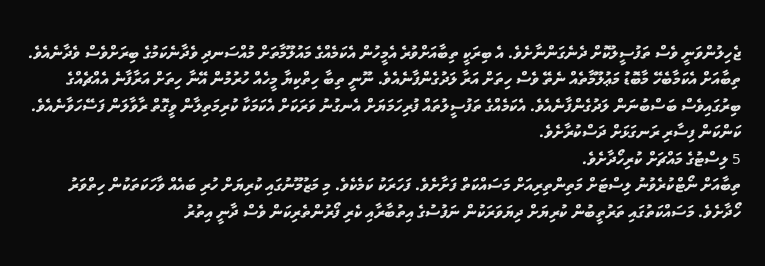ޖެހިލުންވަނީ ވެސް ތަފުސީލުކޮށް ދެނެގަންނާށެވެ. އެ ބިރަކީ ތިބާއަށްވުރެ އެމީހުން އެކަމެއްގެ މައުލޫމާތަށް މުއްސަނދި ވެދާނެކަމުގެ ބިރަށްވެސް ވެދާނެއެވެ. ތިބާއަށް އެކަމާބެހޭ މާބޮޑު މަޢުލޫމާތެއް ނެތޭ ވެސް ހިތަށް އަރާ ލަދުގެންފާނެއެވެ. ނޫނީ ތިބާ ހިތްކިޔާ މީހެއް ހުރުމުން އޭނާ ހިތަށް އަރާފާނެ އެއްޗެއްގެ ބިރުގައިވެސް ބަސްބުނަން ލަދުގެންފާނެއެވެ. އެކަމެއްގެ ތަފުސީލުތައް ފުރިހަމަޔަށް އެނގުނު ވަރަކަށް އެކަމަކާ ކުރިމަތިލާން ވީގޮތް ރާވާލަން ފަސޭހަވާނެއެވެ. ކަންކަން ފިސާރި ރަނގަޅަށް ދަސްކުރާށެވެ.
5 ލިސްޓުގެ މައްޗަށް ކުރިހޯދާށެވެ.
ތިބާއަށް ނޯޓްކުރެވުނު ލިސްޓަށް މަތިންތިރިއަށް މަސައްކަތް ފަށާށެވެ. ފަހަރަކު ކަމެކެވެ. މި މަޒުމޫނުގައި ކުރިޔަށް ހުރި ބައެއް ވާހަކަތަކުން ހިތްވަރު ހޯދާށެވެ. މަސައްކަތުގައި ތަރުތީބުން ކުރިޔަށް ދިޔަވަރަކުން ނަފުސުގެ އިތުބާރާއި ކެރި ފޯރުންތެރިކަން ވެސް ދާނީ އިތުރު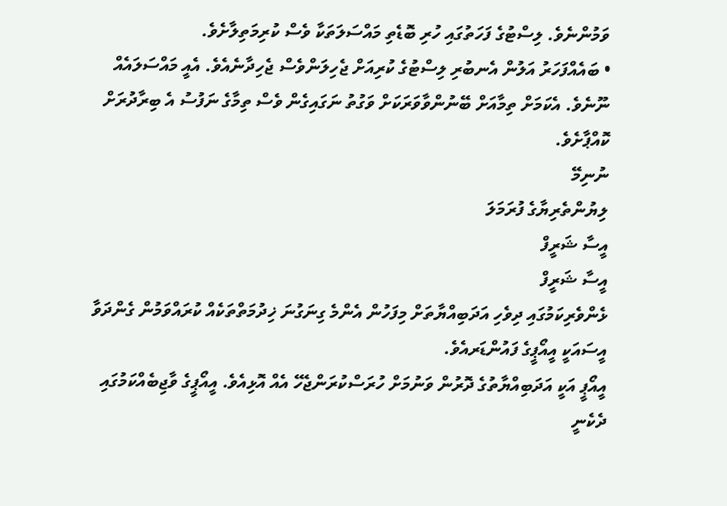ވަމުންނެވެ. ލިސްޓުގެ ފަހަތުގައި ހުރި ބޮޑެތި މައްސަލަތަކާ ވެސް ކުރިމަތިލާށެވެ.
• ބައެއްފަހަރު އަލުން އެނބުރި ލިސްޓުގެ ކުރިއަށް ޖެހިލަންވެސް ޖެހިދާނެއެވެ. އެއީ މައްސަލައެއް ނޫނެވެ. އެކަމަށް ތިމާއަށް ބޭނުންވާވަރަކަށް ވަގުތު ނަގައިގެން ވެސް ތިމާގެ ނަފުސު އެ ބިރާދުރަށް ކޮއްޕާށެވެ.
ނުނިމޭ
ލިޔުންތެރިޔާގެ ފުރަމަލަ
އީސާ ޝަރީފް
އީސާ ޝަރީފް
ޅެންވެރިކަމުގައި ދިވެހި އަދަބިއްޔާތަށް މިފަހުން އެންމެ ގިނަގުނަ ޚިދުމަތްތަކެއް ކުރައްވަމުން ގެންދަވާ އީސައަކީ އީއޯޕީގެ ފައުންޑަރއެވެ.
އީއޯޕީ އަކީ އަދަބިއްޔާތުގެ ދޮރުން ވަނުމަށް ހުރަސްކުރަންޖެހޭ އެއް އޮޅިއެވެ. އީއޯޕީގެ ވާޖިބެއްކަމުގައި ދެކެނީ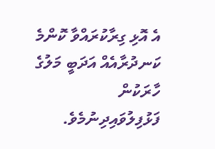އެ އޮޅި ގިރާކުރައްވާ ކޮންމެ ކަނދުރާއެއް އަދަބީ މަލުގެ ހާރަކުން ފަޅުފިލުވައިދިނުމެވެ.